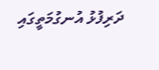ދަރިފުޅު އުނގުމަތީގައި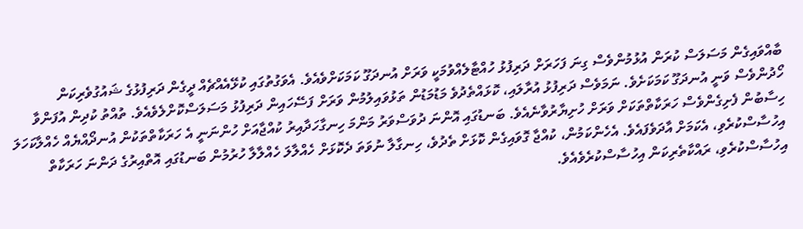ބާއްވައިގެން މަސަލަސް ކުރަން އުޅުމުންވެސް ގިނަ ފަހަރަށް ދަރިފުޅު ހުއްޓާލެއްވުމަކީ ވަރަށް އުނދަގޫ ކަމަކަށްވެއެވެ. އެވަގުތުގައި ކުޅޭއެއްޗެއް ދީގެން ދަރިފުޅުގެ ޝައުގުވެރިކަން ހޯދުންވެސް ވަނީ އުނދަގޫ ކަމަކަށެވެ. ނަމަވެސް ދަރިފުޅު އުރާލައި، ކޮޅައްތެދުވެ މަޑުމަޑުން ތަޅުވައިލުމުން ވަރަށް ފަސޭހައިން ދަރިފުޅު މަސަލަސްކޮށްލެވެއެވެ. ތުއްތު ކުދިން އުފަންވާ ހިސާބުން ފެށިގެންވެސް ހަރަކާތްތަކަށް ވަރަށް ހުށިޔާރުވާނެއެވެ. ބަނޑުގައި އޮންނަ ދުވަސްވަރު މަންމަ ހިނގާހަދާއިރު ކުއްޖާއަށް ހުންނަނީ އެ ހަރަކާތްތަކުން އުނދޯއްޔެއް ހެއްލާކަހަލަ އިހުސާސްކުރެވި، އެކަމަށް އާދަވެފައެވެ. އެހެންކަމުން، ކުއްޖާ ގޮވައިގެން ކޮޅަށް ތެދުވެ، ހިނގާލާ ނުވަތަ ދެކޮޅަށް ހެއްލާލަ ހެއްލާލާ ހުރުމުން ބަނޑުގައި އޮތްއިރުގެ ދަންނަ ހަރަކާތް އިހުސާސްކުރެވި، ރައްކާތެރިކަން އިހުސާސްކުރެވެއެވެ.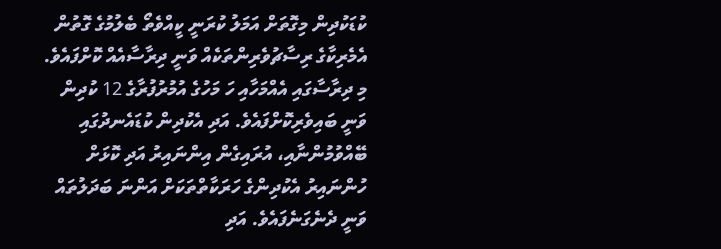ކުޑަކުދިން މިގޮތަށް އަމަލު ކުރަނީ ކީއްވެތޯ ބެލުމުގެ ގޮތުން އެމެރިކާގެ ރިސާޗުވެރިންތަކެއް ވަނީ ދިރާސާއެއް ކޮށްފައެވެ. މި ދިރާސާގައި އެއްމަހާއި ހަ މަހުގެ އުމުރުފުރާގެ 12 ކުދިން ވަނީ ބައިވެރިކޮށްފައެވެ. އަދި އެކުދިން ކުޑައެނދުގައި ބޭއްވުމުންނާއި، އުރައިގެން އިންނައިރު އަދި ކޮޅަށް ހުންނައިރު އެކުދިންގެ ހަރަކާތްތަކަށް އަންނަ ބަދަލުތައް ވަނީ ދެނެގަނެފައެވެ. އަދި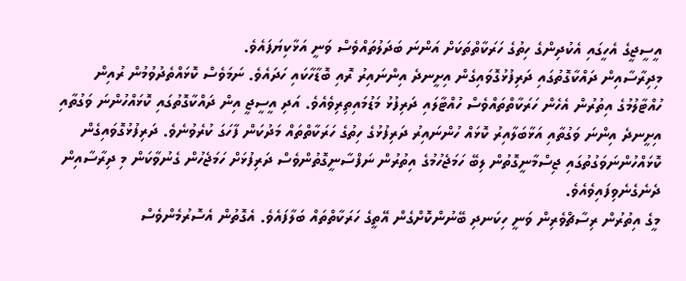އީސީޖީގެ އެހީގައި އެކުދިންގެ ހިތުގެ ހަރަކާތްތަކަށް އަންނަ ބަދަލުތައްވެސް ވަނީ އަޅާކިޔަފައެވެ.
މިދިރާސާއިން ދައްކާގޮތުގައި ދަރިފުޅުގޮވައިގެން އިށީނދެ އިންނައިރު ރޮއި ބޮޑާހާކައި ހަދައެވެ. ނަމަވެސް ކޮޅައްތެދުވުމުން ރުއިން ހުއްޓާލުމުގެ އިތުރުން އެހެން ހަރަކާތްތައްވެސް ހުއްޓާލައި ދަރިފުޅު މަޑުމައިތިރިވެއެވެ. އަދި އީސީޖީ އިން ދައްކާގޮތުގައި ކޮޅައްހުންނަ ވަގުތާއި އިށީނދެ އިންނަ ވަގުތާއި އަޅާބަލާއިރު ކޮޅައް ހުންނައިރު ދަރިފުޅުގެ ހިތުގެ ހަރަކާތްތައް މަދުކަން ފާހަގަ ކުރެވުނެވެ. ދަރިފުޅުގޮވައިގެން ކޮޅައްހުންނަވަގުތުގައި ޖިސްމާނީގޮތުން ލިބޭ ހަމަޖެހުމުގެ އިތުރުން ނަފްސާނީގޮތުންވެސް ދަރިފުޅަށް ހަމަޖެހުން ގެނުވާކަން މި ދިރާސާއިން ދެނެގެނެވިފައިވެއެވެ.
މީގެ އިތުރުން ރިސާޗްވެރިން ވަނީ ހިކަނދި ބޭނުންކޮށްގެން އޭތީގެ ހަރަކާތްތައް ބަލާފައެވެ. އެގޮތުން އެސޮރުމެންވެސް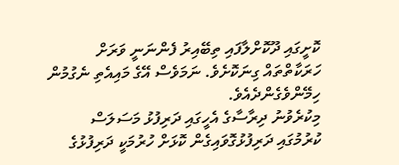ކޮށީގައި ދޫކޮށްލާފައި ތިބޭއިރު ފެންނަނީ ވަރަށް ހަރަކާތްތައް ގިނަކޮށެވެ. ނަމަވެސް އޭގެ މައިއެތި ނެގުމުން ހިމޭންވެގެންދެއެވެ.
މިކުރެވުނު ދިރާސާގެ އެހީގައި ދަރިފުޅު މަސަލަސް ކުރުމުގައި ދަރިފުޅުގޮވައިގެން ކޮޅަށް ހުރުމަކީ ދަރިފުޅުގެ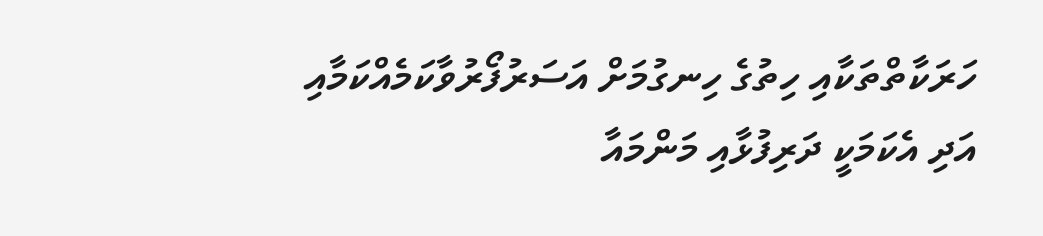ހަރަކާތްތަކާއި ހިތުގެ ހިނގުމަށް އަސަރުފޯރުވާކަމެއްކަމާއި އަދި އެކަމަކީ ދަރިފުޅާއި މަންމައާ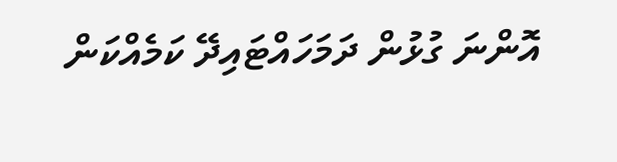އޮންނަ ގުޅުން ދަމަހައްޓައިދޭ ކަމެއްކަން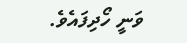ވަނީ ހޯދިފައެވެ.